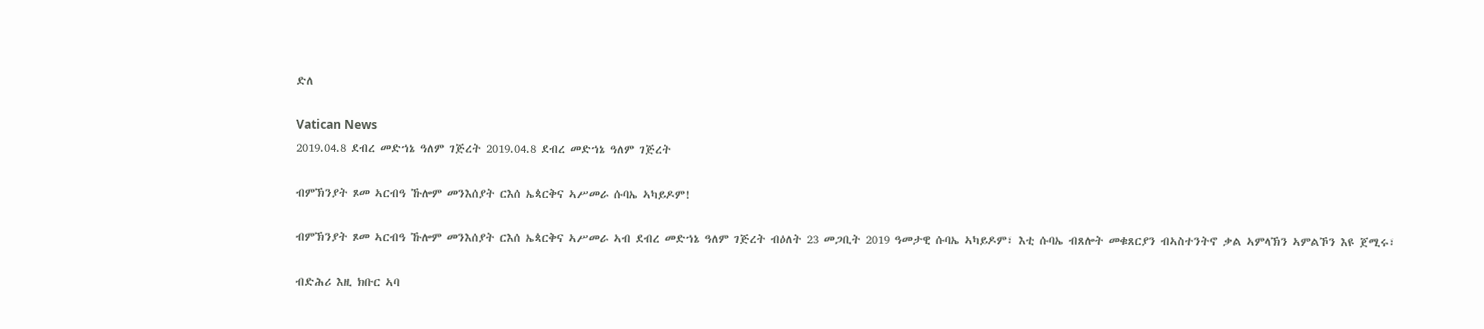ድለ

Vatican News
2019.04.8 ደብረ መድኀኔ ዓለም ገጅረት 2019.04.8 ደብረ መድኀኔ ዓለም ገጅረት

ብምኽንያት ጾመ ኣርብዓ ኹሎም መንእሰያት ርእሰ ኤጳርቅና ኣሥመራ ሱባኤ ኣካይዶም!

ብምኽንያት ጾመ ኣርብዓ ኹሎም መንእሰያት ርእሰ ኤጳርቅና ኣሥመራ ኣብ ደብረ መድኀኔ ዓለም ገጅረት ብዕለት 23 መጋቢት 2019 ዓመታዊ ሱባኤ ኣካይዶም፣ እቲ ሱባኤ ብጸሎት መቁጸርያን ብኣስተንትኖ ቃል ኣምላኽን ኣምልኾን እዩ ጀሚሩ፣

ብድሕሪ እዚ ክቡር ኣባ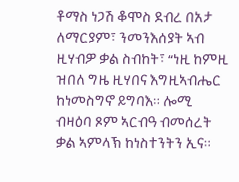ቶማስ ነጋሽ ቆሞስ ደብረ በአታ ለማርያም፣ ንመንእሰያት ኣብ ዚሃብዎ ቃል ስብከት፣ “ነዚ ከምዚ ዝበለ ግዜ ዚሃበና እግዚኣብሔር ከነመስግኖ ይግባእ። ሎሚ ብዛዕባ ጾም ኣርብዓ ብመሰረት ቃል ኣምላኽ ከነስተንትን ኢና።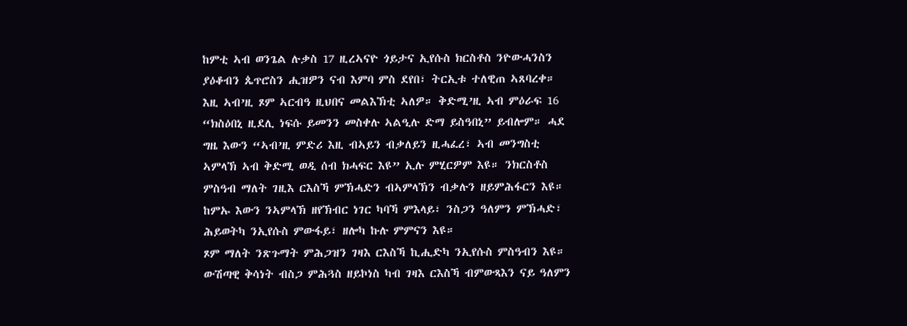ከምቲ ኣብ ወንጌል ሉቃስ 17 ዚረኣናዮ ጎይታና ኢየሱስ ክርስቶስ ንዮውሓንስን ያዕቆብን ጴጥሮስን ሒዝዎን ናብ እምባ ምስ ደየበ፣ ትርኢቱ ተለዊጠ ኣጸባረቀ። እዚ ኣብ’ዚ ጾም ኣርብዓ ዚህበና መልእኽቲ ኣለዎ። ቅድሚ’ዚ ኣብ ምዕራፍ 16 “ክስዕበኒ ዚደሊ ነፍሱ ይመንን መስቀሉ ኣልዒሉ ድማ ይስዓበኒ” ይብሎም። ሓደ ግዜ እውን “ኣብ’ዚ ምድሪ እዚ ብኣይን ብቃለይን ዚሓፈረ፣ ኣብ መንግስቲ ኣምላኽ ኣብ ቅድሚ ወዲ ሰብ ክሓፍር እዩ” ኢሉ ምሂርዎም እዩ። ንክርስቶስ ምስዓብ ማለት ገዚእ ርእስኻ ምኽሓድን ብኣምላኽን ብቃሉን ዘይምሕፋርን እዩ። ከምኡ እውን ንኣምላኽ ዘየኽብር ነገር ካባኻ ምእላይ፣ ንስጋን ዓለምን ምኽሓድ፣ ሕይወትካ ንኢየሱስ ምውፋይ፣ ዘሎካ ኩሉ ምምናን እዩ።
ጾም ማለት ንጽጉማት ምሕጋዝን ገዛእ ርእስኻ ኪሒድካ ንኢየሱስ ምስዓብን እዩ። ውሽጣዊ ቅሳነት ብስጋ ምሕጓስ ዘይኮነስ ካብ ገዛእ ርእስኻ ብምውጻእን ናይ ዓለምን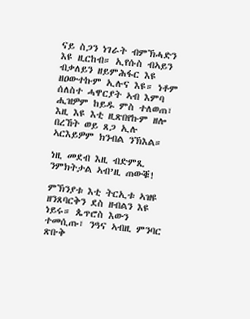ናይ ስጋን ነገራት ብምኽሓድን እዩ ዚርከብ። ኢየሱስ ብኣይን ብቃለይን ዘይምሕፋር እዩ ዘዐውተኩም ኢሉና እዩ። ነቶም ሰለስተ ሓዋርያት ኣብ እምባ ሒዝዎም ከይዱ ምስ ተለወጠ፣ እዚ እዩ እቲ ዚጽበየኩም ዘሎ በረኸት ወይ ጸጋ ኢሉ ኣርእይዎም ክንብል ንኽእል።

ነዚ መደብ እዚ ብድምጺ ንምክትታል ኣብ’ዚ ጠውቑ!

ምኽንያቱ እቲ ትርኢቱ ኣዝዩ ዘንጸባርቅን ደስ ዘብልን እዩ ነይሩ። ጴጥሮስ እውን ተመሲጡ፣ ንዓና ኣብዚ ምንባር ጽቡቅ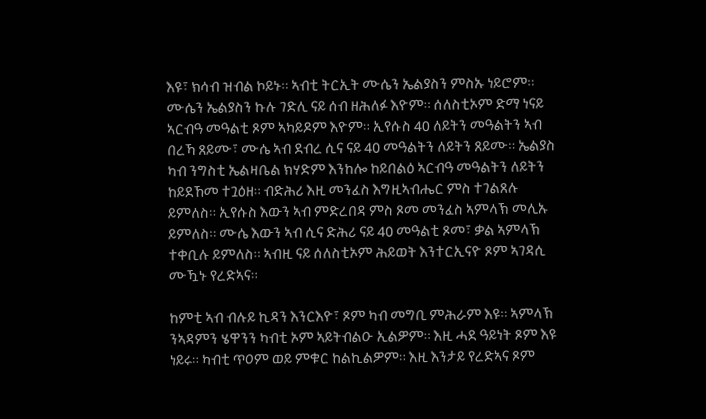እዩ፣ ክሳብ ዝብል ኮይኑ። ኣብቲ ትርኢት ሙሴን ኤልያስን ምስኡ ነይሮም። ሙሴን ኤልያስን ኩሉ ገድሊ ናይ ሰብ ዘሕለፉ እዮም። ሰለስቲኦም ድማ ነናይ ኣርብዓ መዓልቲ ጾም ኣካይዶም እዮም። ኢየሱስ 40 ለይትን መዓልትን ኣብ በረኻ ጸይሙ፣ ሙሴ ኣብ ደብረ ሲና ናይ 40 መዓልትን ለይትን ጸይሙ። ኤልያስ ካብ ንግስቲ ኤልዛቤል ክሃድም እንከሎ ከይበልዕ ኣርብዓ መዓልትን ለይትን ከይደኸመ ተጓዕዘ። ብድሕሪ እዚ መንፈስ እግዚኣብሔር ምስ ተገልጸሉ ይምለስ። ኢየሱስ እውን ኣብ ምድረበዳ ምስ ጾመ መንፈስ ኣምላኽ መሊኡ ይምለስ። ሙሴ እውን ኣብ ሲና ድሕሪ ናይ 40 መዓልቲ ጾመ፣ ቃል ኣምላኽ ተቀቢሉ ይምለስ። ኣብዚ ናይ ሰለስቲኦም ሕይወት እንተርኢናዮ ጾም ኣገዳሲ ሙዃኑ የረድኣና።

ከምቲ ኣብ ብሉይ ኪዳን እንርእዮ፣ ጾም ካብ መግቢ ምሕራም እዩ። ኣምላኽ ንኣዳምን ሄዋንን ካብቲ ኦም ኣይትብልዑ ኢልዎም። እዚ ሓደ ዓይነት ጾም እዩ ነይሩ። ካብቲ ጥዐም ወይ ምቁር ከልኪልዎም። እዚ እንታይ የረድኣና ጾም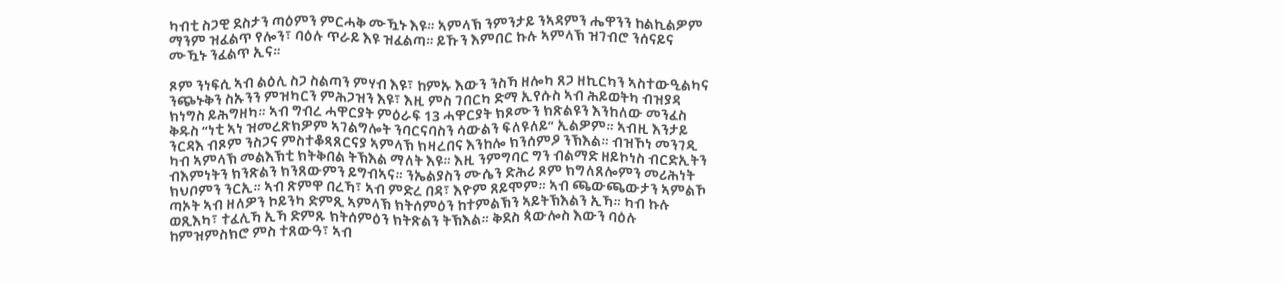ካብቲ ስጋዊ ደስታን ጣዕምን ምርሓቅ ሙዃኑ እዩ። ኣምላኽ ንምንታይ ንኣዳምን ሔዋንን ከልኪልዎም ማንም ዝፈልጥ የሎን፣ ባዕሉ ጥራይ እዩ ዝፈልጣ። ይኹን እምበር ኩሉ ኣምላኽ ዝገብሮ ንሰናይና ሙዃኑ ንፈልጥ ኢና።

ጾም ንነፍሲ ኣብ ልዕሊ ስጋ ስልጣን ምሃብ እዩ፣ ከምኡ እውን ንስኻ ዘሎካ ጸጋ ዘኪርካን ኣስተውዒልካና ንጭኑቅን ስኡንን ምዝካርን ምሕጋዝን እዩ፣ እዚ ምስ ገበርካ ድማ ኢየሱስ ኣብ ሕይወትካ ብዝያዳ ክነግስ ይሕግዘካ። ኣብ ግብረ ሓዋርያት ምዕራፍ 13 ሓዋርያት ክጾሙን ክጽልዩን እንከለው መንፈስ ቅዱስ “ነቲ ኣነ ዝመረጽክዎም ኣገልግሎት ንባርናባስን ሳውልን ፍለዩለይ” ኢልዎም። ኣብዚ እንታይ ንርዳእ ብጾም ንስጋና ምስተቆጻጸርናያ ኣምላኽ ክዛረበና እንከሎ ክንሰምዖ ንኽእል። ብዝኾነ መንገዲ ካብ ኣምላኽ መልእኽቲ ክትቅበል ትኽእል ማለት እዩ። እዚ ንምግባር ግን ብልማድ ዘይኮነስ ብርድኢትን ብእምነትን ክንጽልን ክንጸውምን ይግብኣና። ንኤልያስን ሙሴን ድሕሪ ጾም ክግለጸሎምን መሪሕነት ክህቦምን ንርኢ። ኣብ ጽምዋ በረኻ፣ ኣብ ምድረ በዳ፣ እዮም ጸይሞም። ኣብ ጫውጫውታን ኣምልኾ ጣኦት ኣብ ዘለዎን ኮይንካ ድምጺ ኣምላኽ ክትሰምዕን ከተምልኽን ኣይትኽእልን ኢኻ። ካብ ኩሉ ወጺእካ፣ ተፈሊኻ ኢኻ ድምጹ ክትሰምዕን ክትጽልን ትኽእል። ቅደስ ጳውሎስ እውን ባዕሉ ከምዝምስክሮ ምስ ተጸውዓ፣ ኣብ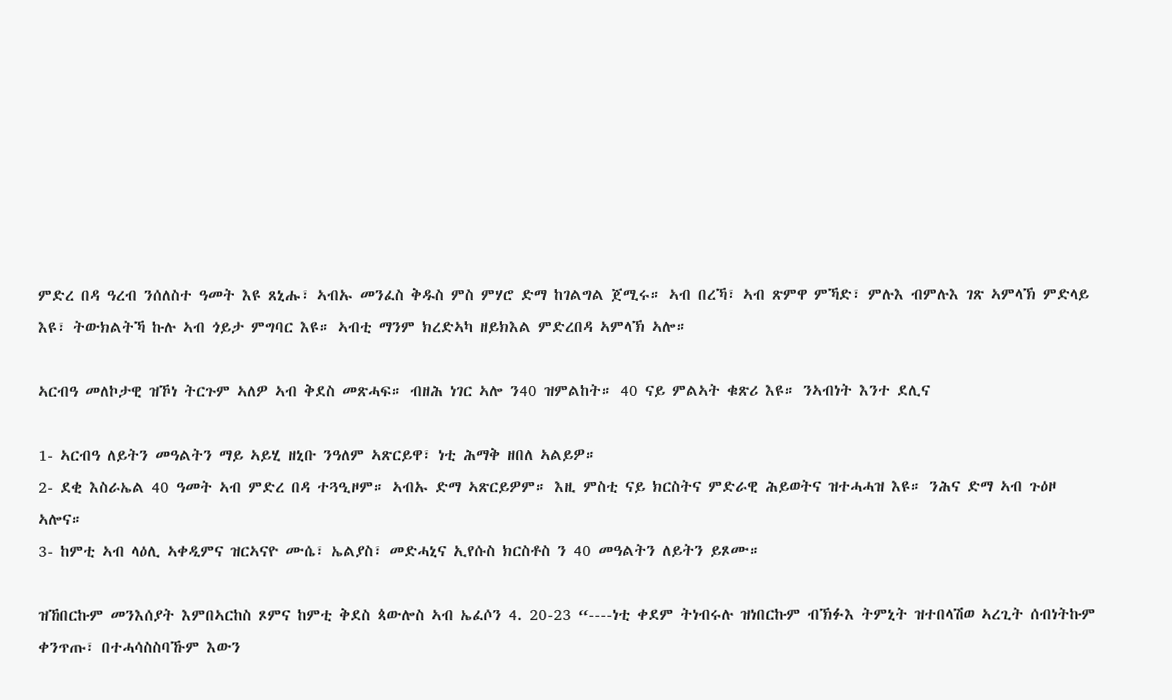ምድረ በዳ ዓረብ ንሰለስተ ዓመት እዩ ጸኒሑ፣ ኣብኡ መንፈስ ቅዱስ ምስ ምሃሮ ድማ ከገልግል ጀሚሩ። ኣብ በረኻ፣ ኣብ ጽምዋ ምኻድ፣ ምሉእ ብምሉእ ገጽ ኣምላኽ ምድላይ እዩ፣ ትውክልትኻ ኩሉ ኣብ ጎይታ ምግባር እዩ። ኣብቲ ማንም ክረድኣካ ዘይክእል ምድረበዳ ኣምላኽ ኣሎ።

ኣርብዓ መለኮታዊ ዝኾነ ትርጉም ኣለዎ ኣብ ቅደስ መጽሓፍ። ብዘሕ ነገር ኣሎ ን40 ዝምልከት። 40 ናይ ምልኣት ቁጽሪ እዩ። ንኣብነት እንተ ደሊና

1- ኣርብዓ ለይትን መዓልትን ማይ ኣይሂ ዘኒቡ ንዓለም ኣጽርይዋ፣ ነቲ ሕማቅ ዘበለ ኣልይዎ።
2- ደቂ እስራኤል 40 ዓመት ኣብ ምድረ በዳ ተጓዒዞም። ኣብኡ ድማ ኣጽርይዎም። እዚ ምስቲ ናይ ክርስትና ምድራዊ ሕይወትና ዝተሓሓዝ እዩ። ንሕና ድማ ኣብ ጉዕዞ ኣሎና።
3- ከምቲ ኣብ ላዕሊ ኣቀዲምና ዝርኣናዮ ሙሴ፣ ኤልያስ፣ መድሓኒና ኢየሱስ ክርስቶስ ን 40 መዓልትን ለይትን ይጾሙ።

ዝኸበርኩም መንእሰያት እምበኣርከስ ጾምና ከምቲ ቅደስ ጳውሎስ ኣብ ኤፈሶን 4. 20-23 “----ነቲ ቀደም ትነብሩሉ ዝነበርኩም ብኽፉእ ትምኒት ዝተበላሽወ ኣረጊት ሰብነትኩም ቀንጥጡ፣ በተሓሳስስባኹም እውን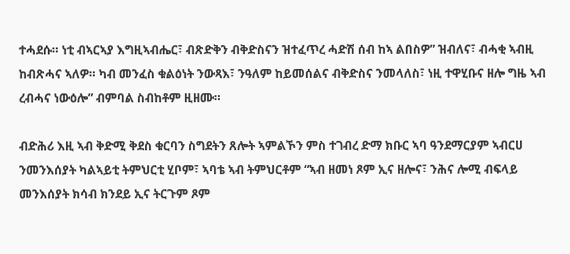ተሓደሱ። ነቲ ብኣርኣያ እግዚኣብሔር፣ ብጽድቅን ብቅድስናን ዝተፈጥረ ሓድሽ ሰብ ከኣ ልበስዎ” ዝብለና፣ ብሓቂ ኣብዚ ከብጽሓና ኣለዎ። ካብ መንፈስ ቁልዕነት ንውጻእ፣ ንዓለም ከይመሰልና ብቅድስና ንመላለስ፣ ነዚ ተዋሂቡና ዘሎ ግዜ ኣብ ረብሓና ነውዕሎ” ብምባል ስብከቶም ዚዘሙ።

ብድሕሪ እዚ ኣብ ቅድሚ ቅደስ ቁርባን ስግደትን ጸሎት ኣምልኾን ምስ ተገብረ ድማ ክቡር ኣባ ዓንደማርያም ኣብርሀ ንመንእሰያት ካልኣይቲ ትምህርቲ ሂቦም፣ ኣባቴ ኣብ ትምህርቶም “ኣብ ዘመነ ጾም ኢና ዘሎና፣ ንሕና ሎሚ ብፍላይ መንእሰያት ክሳብ ክንደይ ኢና ትርጉም ጾም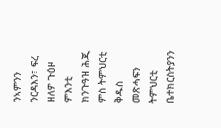ንኣምንን ንርዳእን፣ ፍረ ዘለዎ ጉዕዞ ምእንቲ ክንጉዓዝ ሕጂ ምስ ትምህርቲ ቅዱስ መጽሓፍን ትምህርቲ ቤተክርስትያንን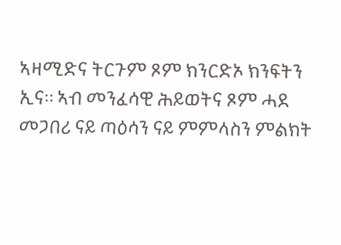ኣዛሚድና ትርጉም ጾም ክንርድኦ ክንፍትን ኢና። ኣብ መንፈሳዊ ሕይወትና ጾም ሓደ መጋበሪ ናይ ጣዕሳን ናይ ምምላስን ምልክት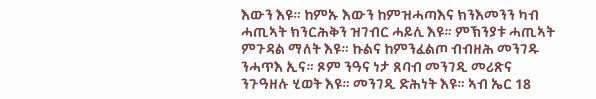እውን እዩ። ከምኡ እውን ከምዝሓጣእና ክንእመንን ካብ ሓጢኣት ክንርሕቅን ዝገብር ሓይሊ እዩ። ምኽንያቱ ሓጢኣት ምጉዳል ማለት እዩ። ኩልና ከምንፈልጦ ብብዘሕ መንገዱ ንሓጥእ ኢና። ጾም ንዓና ነታ ጸባብ መንገዲ መሪጽና ንጉዓዘሉ ሂወት እዩ። መንገዲ ድሕነት እዩ። ኣብ ኤር 18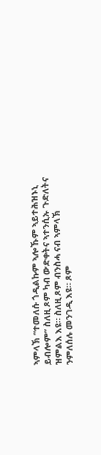ኣምላኽ “ተመለሱ ጎዲልኩም ኣሎኹም ኣይተሕዝኑኒ ይብሎም” ስለዚ ጾም ካብ ውድቀትና ኣተንሲኡ ጉድለትና ዝምልእ እዩ። ስለዚ ጾም ብንስሓ ናብ ኣምላኽ ንምለሰሉ መንገዲ እዩ። ጾም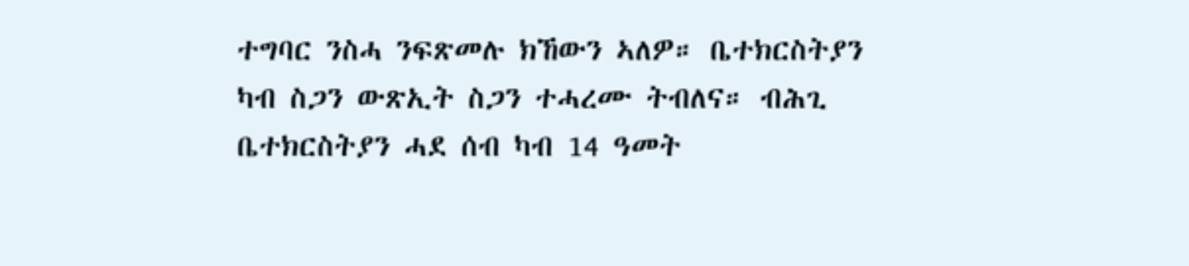ተግባር ንስሓ ንፍጽመሉ ክኸውን ኣለዎ። ቤተክርስትያን ካብ ስጋን ውጽኢት ስጋን ተሓረሙ ትብለና። ብሕጊ ቤተክርስትያን ሓደ ሰብ ካብ 14 ዓመት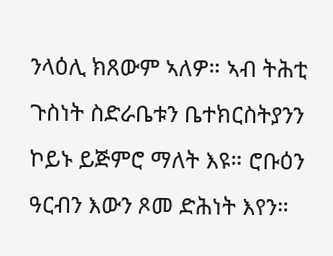ንላዕሊ ክጸውም ኣለዎ። ኣብ ትሕቲ ጉስነት ስድራቤቱን ቤተክርስትያንን ኮይኑ ይጅምሮ ማለት እዩ። ሮቡዕን ዓርብን እውን ጾመ ድሕነት እየን።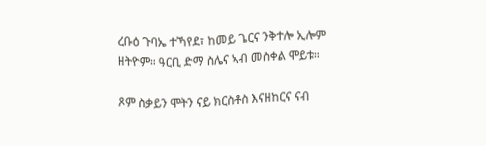ረቡዕ ጉባኤ ተኻየደ፣ ከመይ ጌርና ንቅተሎ ኢሎም ዘትዮም። ዓርቢ ድማ ስሌና ኣብ መስቀል ሞይቱ።

ጾም ስቃይን ሞትን ናይ ክርስቶስ እናዘከርና ናብ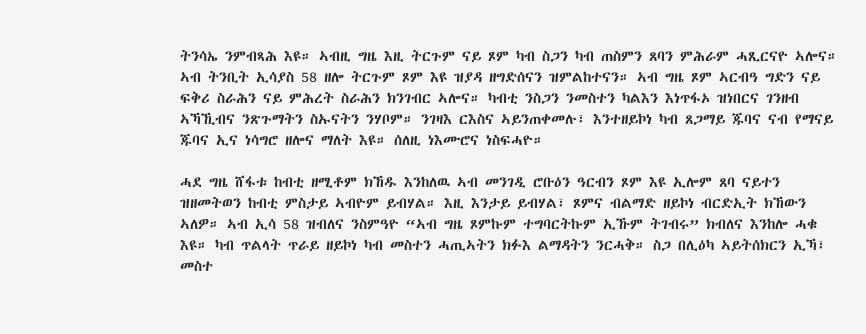ትንሳኤ ንምብጻሕ እዩ። ኣብዚ ግዜ እዚ ትርጉም ናይ ጾም ካብ ስጋን ካብ ጠስምን ጸባን ምሕራም ሓጺርናዮ ኣሎና። ኣብ ትንቢት ኢሳያስ 58 ዘሎ ትርጉም ጾም እዩ ዝያዳ ዘግድሰናን ዝምልከተናን። ኣብ ግዜ ጾም ኣርብዓ ግድን ናይ ፍቅሪ ስራሕን ናይ ምሕረት ስራሕን ክንገብር ኣሎና። ካብቲ ንስጋን ንመስተን ካልእን እነጥፋኦ ዝነበርና ገንዘብ ኣኻኺብና ንጽጉማትን ስኡናትን ንሃቦም። ንገዛእ ርእስና ኣይንጠቀመሉ፣ እንተዘይኮነ ካብ ጸጋማይ ጁባና ናብ የማናይ ጁባና ኢና ነሳግሮ ዘሎና ማለት እዩ። ሰለዚ ነእሙሮና ነስፍሓዮ።

ሓደ ግዜ ሸፋቱ ከብቲ ዘሚቶም ክኸዱ እንከለዉ ኣብ መንገዲ ሮቡዕን ዓርብን ጾም እዩ ኢሎም ጸባ ናይተን ዝዘመትወን ከብቲ ምስታይ ኣብዮም ይብሃል። እዚ እንታይ ይብሃል፣ ጾምና ብልማድ ዘይኮነ ብርድኢት ክኸውን ኣለዎ። ኣብ ኢሳ 58 ዝብለና ንስምዓዮ “ኣብ ግዜ ጾምኩም ተግባርትኩም ኢኹም ትገብሩ” ክብለና እንከሎ ሓቁ እዩ። ካብ ጥልላት ጥራይ ዘይኮነ ካብ መስተን ሓጢኣትን ክፉእ ልማዳትን ንርሓቅ። ስጋ በሊዕካ ኣይትሰክርን ኢኻ፣ መስተ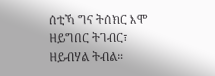ሰቲኻ ግና ትሰክር እሞ ዘይግበር ትገብር፣ ዘይብሃል ትብል።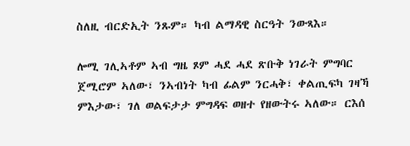ስለዚ ብርድኢት ንጹም። ካብ ልማዳዊ ስርዓት ንውጻእ።

ሎሚ ገሊኣቶም ኣብ ግዜ ጾም ሓደ ሓደ ጽቡቅ ነገራት ምግባር ጀሚሮም ኣለው፣ ንኣብነት ካብ ፊልም ንርሓቅ፣ ቀልጢፍካ ገዛኻ ምእታው፣ ገለ ወልፍታታ ምግዳፍ ወዘተ የዘውትሩ ኣለው። ርእሰ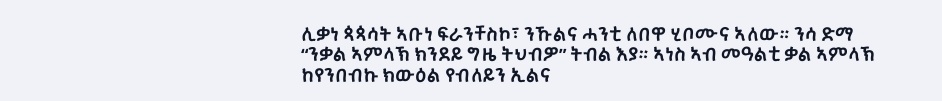ሊቃነ ጳጳሳት ኣቡነ ፍራንቸስኮ፣ ንኹልና ሓንቲ ለበዋ ሂቦሙና ኣለው። ንሳ ድማ “ንቃል ኣምላኽ ክንደይ ግዜ ትህብዎ” ትብል እያ። ኣነስ ኣብ መዓልቲ ቃል ኣምላኽ ከየንበብኩ ክውዕል የብለይን ኢልና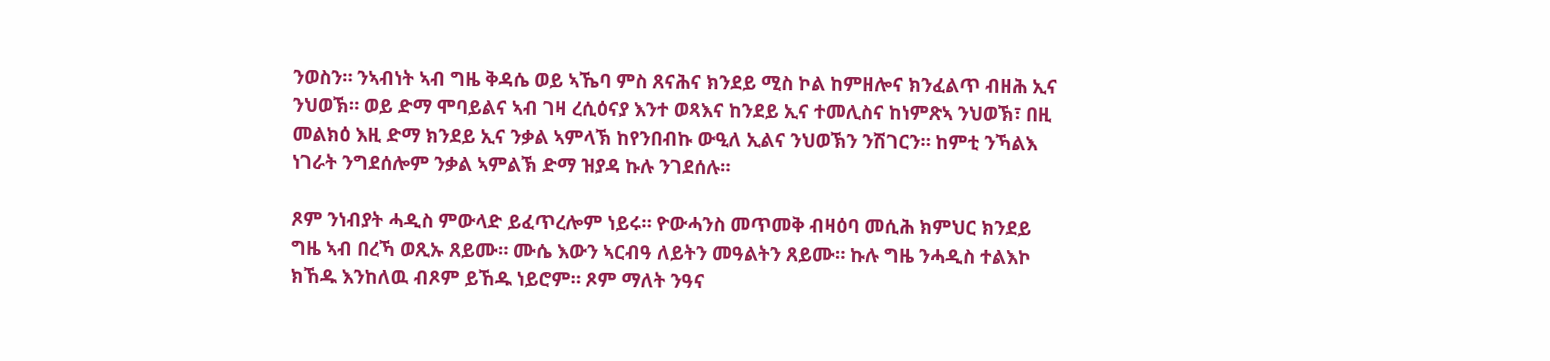ንወስን። ንኣብነት ኣብ ግዜ ቅዳሴ ወይ ኣኼባ ምስ ጸናሕና ክንደይ ሚስ ኮል ከምዘሎና ክንፈልጥ ብዘሕ ኢና ንህወኽ። ወይ ድማ ሞባይልና ኣብ ገዛ ረሲዕናያ እንተ ወጻእና ከንደይ ኢና ተመሊስና ከነምጽኣ ንህወኽ፣ በዚ መልክዕ እዚ ድማ ክንደይ ኢና ንቃል ኣምላኽ ከየንበብኩ ውዒለ ኢልና ንህወኽን ንሽገርን። ከምቲ ንኻልእ ነገራት ንግደሰሎም ንቃል ኣምልኽ ድማ ዝያዳ ኩሉ ንገደሰሉ።

ጾም ንነብያት ሓዲስ ምውላድ ይፈጥረሎም ነይሩ። ዮውሓንስ መጥመቅ ብዛዕባ መሲሕ ክምህር ክንደይ ግዜ ኣብ በረኻ ወጺኡ ጸይሙ። ሙሴ እውን ኣርብዓ ለይትን መዓልትን ጸይሙ። ኩሉ ግዜ ንሓዲስ ተልእኮ ክኸዱ እንከለዉ ብጾም ይኸዱ ነይሮም። ጾም ማለት ንዓና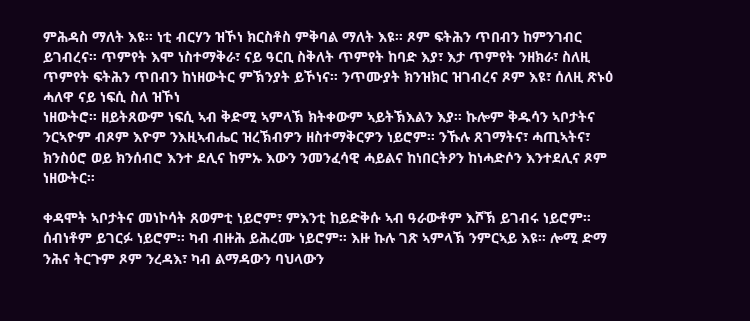ምሕዳስ ማለት እዩ። ነቲ ብርሃን ዝኾነ ክርስቶስ ምቅባል ማለት እዩ። ጾም ፍትሕን ጥበብን ከምንገብር ይገብረና። ጥምየት እሞ ነስተማቅራ፣ ናይ ዓርቢ ስቅለት ጥምየት ከባድ እያ፣ እታ ጥምየት ንዘክራ፣ ስለዚ ጥምየት ፍትሕን ጥበብን ከነዘውትር ምኽንያት ይኾነና። ንጥሙያት ክንዝክር ዝገብረና ጾም እዩ፣ ሰለዚ ጽኑዕ ሓለዋ ናይ ነፍሲ ስለ ዝኾነ
ነዘውትሮ። ዘይትጸውም ነፍሲ ኣብ ቅድሚ ኣምላኽ ክትቀውም ኣይትኽእልን እያ። ኩሎም ቅዱሳን ኣቦታትና ንርኣዮም ብጾም እዮም ንእዚኣብሔር ዝረኽብዎን ዘስተማቅርዎን ነይሮም። ንኹሉ ጸገማትና፣ ሓጢኣትና፣ ክንስዕሮ ወይ ክንሰብሮ እንተ ደሊና ከምኡ እውን ንመንፈሳዊ ሓይልና ከነበርትዖን ከነሓድሶን እንተደሊና ጾም ነዘውትር።

ቀዳሞት ኣቦታትና መነኮሳት ጸወምቲ ነይሮም፣ ምእንቲ ከይድቅሱ ኣብ ዓራውቶም እሾኽ ይገብሩ ነይሮም። ሰብነቶም ይገርፉ ነይሮም። ካብ ብዙሕ ይሕረሙ ነይሮም። እዙ ኩሉ ገጽ ኣምላኽ ንምርኣይ እዩ። ሎሚ ድማ ንሕና ትርጉም ጾም ንረዳእ፣ ካብ ልማዳውን ባህላውን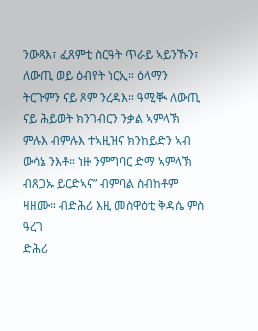ንውጻእ፣ ፈጸምቲ ስርዓት ጥራይ ኣይንኹን፣ ለውጢ ወይ ዕብየት ነርኢ። ዕላማን ትርጉምን ናይ ጾም ንረዳእ። ዓሚቚ ለውጢ ናይ ሕይወት ክንገብርን ንቃል ኣምላኽ ምሉእ ብምሉእ ተኣዚዝና ክንከይድን ኣብ ውሳኔ ንእቶ። ነዙ ንምግባር ድማ ኣምላኽ ብጸጋኡ ይርድኣና” ብምባል ስብከቶም ዛዘሙ። ብድሕሪ እዚ መስዋዕቲ ቅዳሴ ምስ ዓረገ
ድሕሪ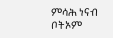ምሳሕ ነናብ ቦትኦም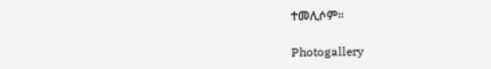ተመሊሶም።

Photogallery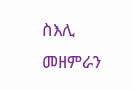ስእሊ መዘምራን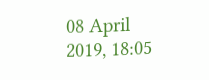08 April 2019, 18:05